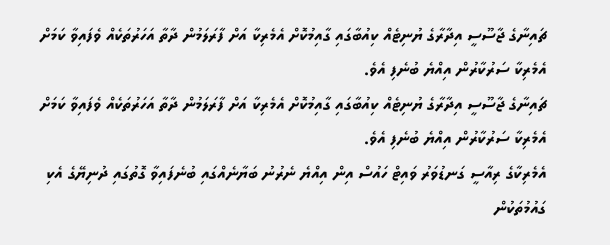ޗައިނާގެ ޖާސޫސީ އިދާރާގެ ޔުނިޓެއް ކިއުބާގައި ގާއިމުކޮށް އެމެރިކާ އަށް ފާރަލަމުން ދާތާ އަހަރުތަކެއް ވެފައިވާ ކަމަށް އެމެރިކާ ސަރުކާރުން އިއްޔެ ބުނެފި އެވެ.
ޗައިނާގެ ޖާސޫސީ އިދާރާގެ ޔުނިޓެއް ކިއުބާގައި ގާއިމުކޮށް އެމެރިކާ އަށް ފާރަލަމުން ދާތާ އަހަރުތަކެއް ވެފައިވާ ކަމަށް އެމެރިކާ ސަރުކާރުން އިއްޔެ ބުނެފި އެވެ.
އެމެރިކާގެ ރިއާސީ ގަނޑުވަރު ވައިޓް ހައުސް އިން އިއްޔެ ނެރުނު ބަޔާނެއްގައި ބުނެފައިވާ ގޮތުގައި ދުނިޔޭގެ އެކި ގައުމުތަކުން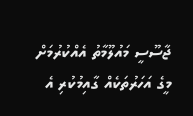ޖާސޫސީ މައުލޫމާތު އެއްކުރުމަށް މީގެ އަހަރުތަކެއް ގާއިމުކުރި އެ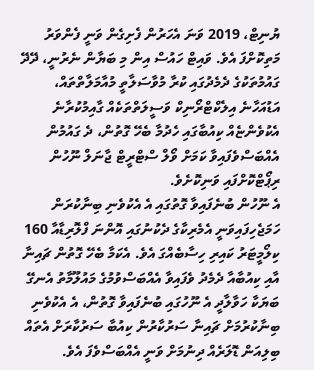ޔުނިޓް، 2019 ވަނަ އެހަރުން ފެށިގެން ވަނީ ފެންވަރު މަތިކޮށްފަ އެވެ. ވައިޓް ހައުސް އިން މި ބަޔާން ނެރުނީ، ދޭދޭ ގައުމުތަކުގެ ދެމެދުގައި ކުރާ މުވާސަލާތީ މުއާމަލާތްތައް، އަޑުއަހާނެ އިލެކްޓްރޯނިކް ވަސީލަތްތަކެއް ގާއިމުކުރާނެ އެކުވެންޏެއް ކިއުބާގައި ހެދުމާ ބެހޭ ގޮތުން، ދެ ގައުމުން އެއްބަސްވެފައިވާ ކަމަށް ވޯލް ސްޓްރީޓް ޖާނަލް ނޫހުން ރިޕޯޓްކޮށްފައި ވަނިކޮށެވެ.
އެ ނޫހުން ބުނެފައިވާ ގޮތުގައި އެ އެކުވެނި ބިނާކުރަން ހަމަޖެހިފައިވަނީ އެމެރިކާގެ ދެކުނުގައި އޮންނަ ފްލޮރިޑާއާ 160 ކިލޯމީޓަރު ކައިރި ހިސާބެއްގަ އެވެ. އެކަމާ ބެހޭ ގޮތުން ޗައިނާ އާއި ކިއުބާއާ ދެމެދު ވެފައިވާ އެއްބަސްވުމުގެ މައުލޫމާތު އެނގޭ ބަޔަކާ ހަވާލާދީ އެ ނޫހުގައި ބުނެފައިވާ ގޮތުން، އެ އެކުވެނި ބިނާކުރުމަށް ޗައިނާ ސަރުކާރުން ކިއުބާ ސަރުކާރަށް އެތައް ބިލިއަން ޑޮލަރެއް ދިނުމަށް ވަނީ އެއްބަސްވެފަ އެވެ.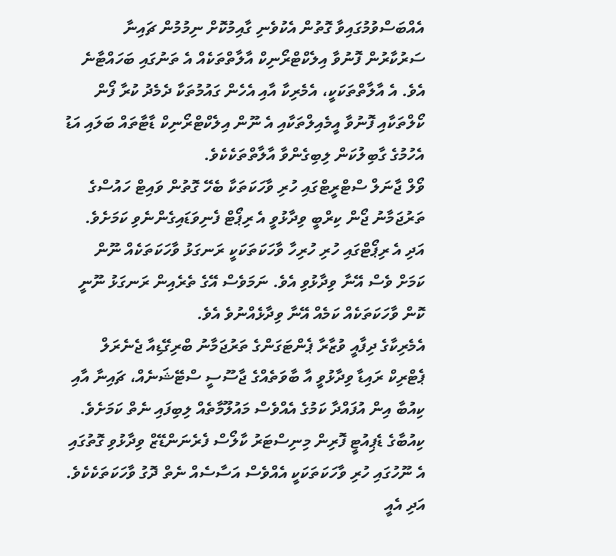އެއްބަސްވުމުގައިވާ ގޮތުން އެކުވެނި ގާއިމުކޮށް ނިމުމުން ޗައިނާ ސަރުކާރުން ފޮނުވާ އިލެކްޓްރޯނިކް އާލާތްތަކެއް އެ ތަނުގައި ބަހައްޓާނެ އެވެ. އެ އާލާތްތަކަކީ، އެމެރިކާ އާއި އެހެން ގައުމުތަކާ ދެމެދު ކުރާ ފޯން ކޯލްތަކާއި ފޮނުވާ އީމެއިލްތަކާއި އެ ނޫން އިލެކްޓްރޯނިކް ޑާޓާތައް ބަލައި އަޑު އެހުމުގެ ގާބިލުކަން ލިބިގެންވާ އާލާތްތަކެކެވެ.
ވޯލް ޖާނަލް ސްޓްރީޓްގައި ހުރި ވާހަކަތަކާ ބެހޭ ގޮތުން ވައިޓް ހައުސްގެ ތަރުޖަމާނު ޖޯން ކިރްބީ ވިދާޅުވީ އެ ރިޕޯޓް ފެނިވަޑައިގެންނެވި ކަމަށެވެ. އަދި އެ ރިޕޯޓްގައި ހުރި ހުރިހާ ވާހަކަތަކަކީ ރަނގަޅު ވާހަކަތަކެއް ނޫން ކަމަށް ވެސް އޭނާ ވިދާޅުވި އެވެ. ނަމަވެސް އޭގެ ތެރެއިން ރަނގަޅު ނޫނީ ކޮން ވާހަކަތަކެއް ކަމެއް އޭނާ ވިދާޅެއްނުވެ އެވެ.
އެމެރިކާގެ ދިފާއީ ވުޒާރާ ޕެންޓަގަންގެ ތަރުޖަމާނު ބްރިގޭޑިއާ ޖެނެރަލް ޕެޓްރިކް ރައިޑާ ވިދާޅުވީ އާ ބާވަތެއްގެ ޖާސޫސީ ސްޓޭޝަނެއް، ޗައިނާ އާއި ކިއުބާ އިން އުފައްދާ ކަމުގެ އެއްވެސް މައުލޫމާތެއް ލިބިފައި ނެތް ކަމަށެވެ.
ކިއުބާގެ ޑެޕިއުޓީ ފޮރިން މިނިސްޓަރު ކާލޯސް ފެރެނަންޑޭޒް ވިދާޅުވި ގޮތުގައި އެ ނޫހުގައި ހުރި ވާހަކަތަކަކީ އެއްވެސް އަސާސެއް ނެތް ދޮގު ވާހަކަތަކެކެވެ. އަދި އެއީ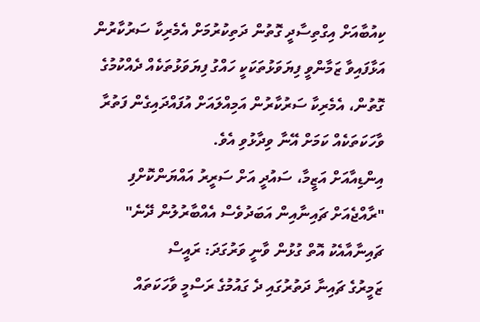ކިއުބާއަށް އިގްތިސާދީ ގޮތުން ދަތިކުރުމަށް އެމެރިކާ ސަރުކާރުން އަޅާފައިވާ ޒަމާންވީ ފިޔަވަޅުތަކަކީ ހައްގު ފިޔަވަޅުތަކެއް ދެއްކުމުގެ ގޮތުން، އެމެރިކާ ސަރުކާރުން އަމިއްލައަށް އުފައްދައިގެން ފަތުރާ ވާހަކަތަކެއް ކަމަށް އޭނާ ވިދާޅުވި އެވެ.
އިންޑިއާއަށް އަޒީމާ، ސައުދީ އަށް ސަރީރު އައްޔަންކޮށްފި
"ރާއްޖެއަށް ޗައިނާއިން އަބަދުވެސް އެއްބާރުލުން ދޭނެ"
ޗައިނާއާއެކު އޮތް ގުޅުން ވާނީ ވަރުގަދަ: ރައީސް
ޒަމީރުގެ ޗައިނާ ދަތުރުގައި ދެ ގައުމުގެ ރަސްމީ ވާހަކަތައް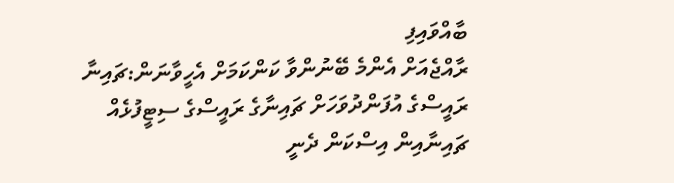ބާއްވައިފި
ރާއްޖެއަށް އެންމެ ބޭނުންވާ ކަންކަމަށް އެހީވާނަން:ޗައިނާ
ރައީސްގެ އުފަންދުވަހަށް ޗައިނާގެ ރައީސްގެ ސިޓީފުޅެއް
ޗައިނާއިން އިސްކަން ދެނީ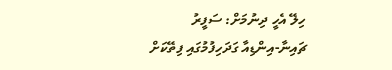ހިލޭ އެހީ ދިނުމަށް: ސަފީރު
ޗައިނާ-އިންޑިއާ ގަދަހިފުމުގައި ފިތޭކަށް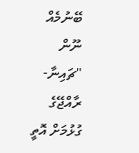ބޭނުމެއް ނޫން
"ޗައިނާ-ރާއްޖޭގެ ގުޅުމަށް އޮތީ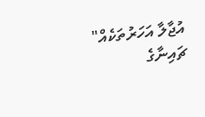އުޖާލާ އަހަރުތަކެއް"
ޗައިނާގެ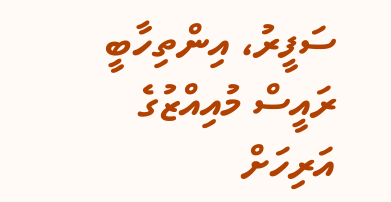ސަފީރު، އިންތިހާބީ ރައީސް މުއިއްޒުގެ އަރިހަށް